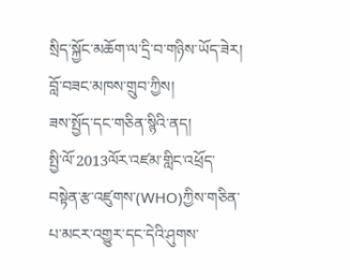སྲིད་སྐྱོང་མཆོག་ལ་དྲི་བ་གཉིས་ཡོད་ཟེར།
བློ་བཟང་མཁས་གྲུབ་ཀྱིས།
ཟས་སྤྱོད་དང་གཅིན་སྙིའི་ནད།
སྤྱི་ལོ་2013ལོར་འཛམ་གླིང་འཕྲོད་བསྟེན་རྩ་འཛུགས་(WHO)ཀྱིས་གཅིན་པ་མངར་འགྱུར་དང་དེའི་ཤུགས་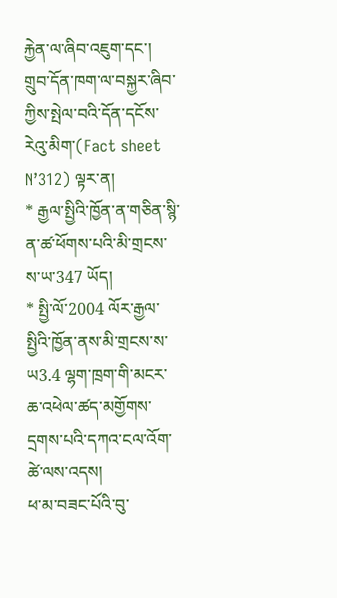རྐྱེན་ལ་ཞིབ་འཇུག་དང་། གྲུབ་དོན་ཁག་ལ་བསྐྱར་ཞིབ་ཀྱིས་སྤེལ་བའི་དོན་དངོས་རེའུ་མིག་(Fact sheet N’312) ལྟར་ན།
* རྒྱལ་སྤྱིའི་ཁྱོན་ན་གཅིན་སྙི་ན་ཚ་ཕོགས་པའི་མི་གྲངས་ས་ཡ་347 ཡོད།
* སྤྱི་ལོ་2004 ལོར་རྒྱལ་སྤྱིའི་ཁྱོན་ནས་མི་གྲངས་ས་ཡ3.4 ལྷག་ཁྲག་གི་མངར་ཆ་འཕེལ་ཚད་མགྱོགས་དྲགས་པའི་དཀའ་ངལ་འོག་ཚེ་ལས་འདས།
ཕ་མ་བཟང་པོའི་བུ་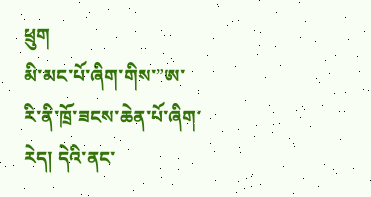ཕྲུག
མི་མང་པོ་ཞིག་གིས་”ཨ་རི་ནི་ཁྲོ་ཟངས་ཆེན་པོ་ཞིག་རེད། དེའི་ནང་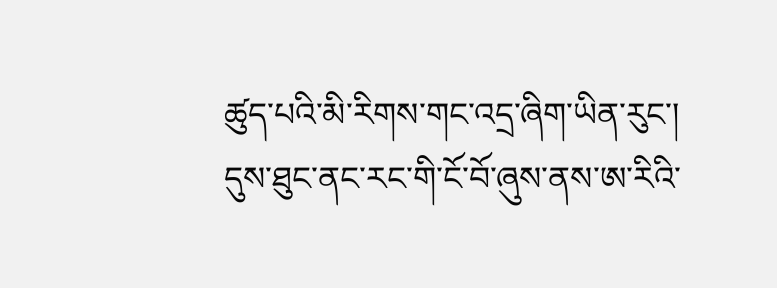ཚུད་པའི་མི་རིགས་གང་འདྲ་ཞིག་ཡིན་རུང་། དུས་ཐུང་ནང་རང་གི་ངོ་བོ་ཞུས་ནས་ཨ་རིའི་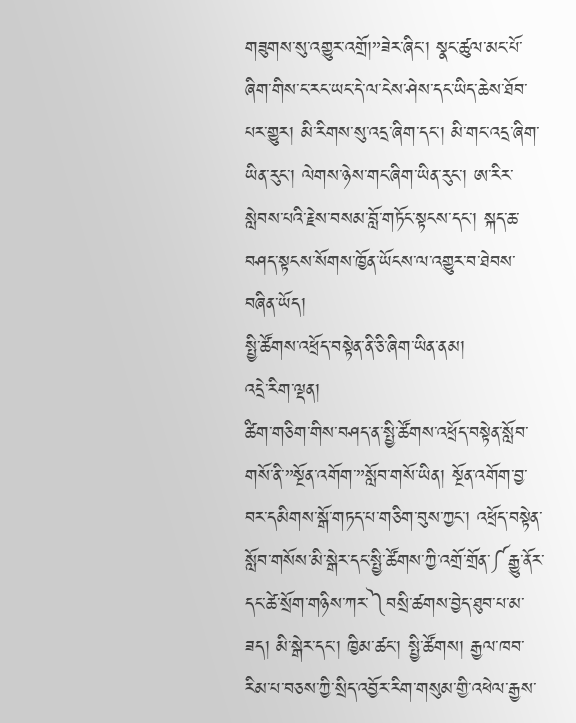གཟུགས་སུ་འགྱུར་འགྲོ།”ཟེར་ཞིང་། སྣང་ཚུལ་མང་པོ་ཞིག་གིས་ང་རང་ཡང་དེ་ལ་ངེས་ཤེས་དང་ཡིད་ཆེས་ཐོབ་པར་གྱུར། མི་རིགས་སུ་འདྲ་ཞིག་དང་། མི་གང་འདྲ་ཞིག་ཡིན་རུང་། ལེགས་ཉེས་གང་ཞིག་ཡིན་རུང་། ཨ་རིར་སླེབས་པའི་རྗེས་བསམ་བློ་གཏོང་སྟངས་དང་། སྐད་ཆ་བཤད་སྟངས་སོགས་ཁྱོན་ཡོངས་ལ་འགྱུར་བ་ཐེབས་བཞིན་ཡོད།
སྤྱི་ཚོགས་འཕྲོད་བསྟེན་ནི་ཅི་ཞིག་ཡིན་ནམ།
འདྲེ་རིག་ལྡན།
ཚིག་གཅིག་གིས་བཤད་ན་སྤྱི་ཚོགས་འཕྲོད་བསྟེན་སློབ་གསོ་ནི་”སྔོན་འགོག་”སློབ་གསོ་ཡིན། སྔོན་འགོག་བྱ་བར་དམིགས་སྒོ་གཏད་པ་གཅིག་བུས་ཀྱང་། འཕྲོད་བསྟེན་སློབ་གསོས་མི་སྒེར་དང་སྤྱི་ཚོགས་ཀྱི་འགྲོ་གྲོན་༼རྒྱུ་ནོར་དང་ཚེ་སྲོག་གཉིས་ཀར་༽བསྲི་ཚགས་བྱེད་ཐུབ་པ་མ་ཟད། མི་སྒེར་དང་། ཁྱིམ་ཚང་། སྤྱི་ཚོགས། རྒྱལ་ཁབ་རིམ་པ་བཅས་ཀྱི་སྲིད་འབྱོར་རིག་གསུམ་གྱི་འཕེལ་རྒྱས་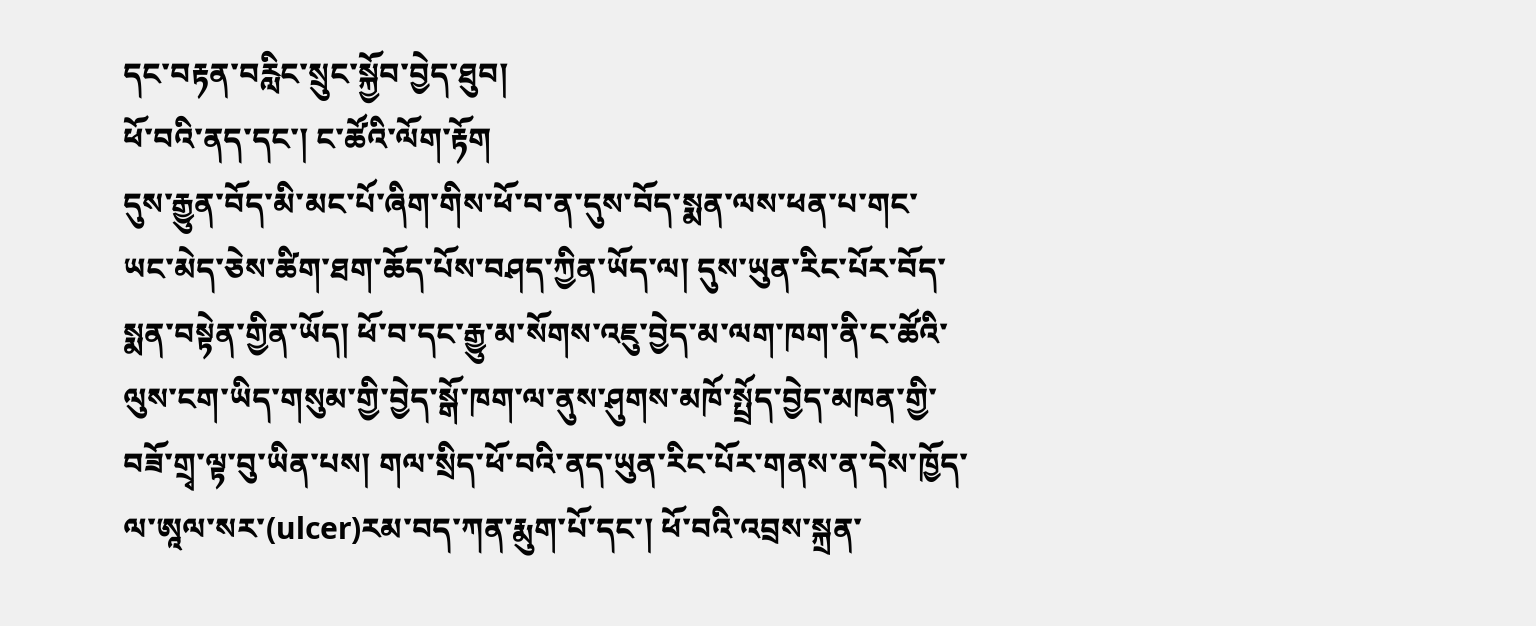དང་བརྟན་བརླིང་སྲུང་སྐྱོབ་བྱེད་ཐུབ།
ཕོ་བའི་ནད་དང་། ང་ཚོའི་ལོག་རྟོག
དུས་རྒྱུན་བོད་མི་མང་པོ་ཞིག་གིས་ཕོ་བ་ན་དུས་བོད་སྨན་ལས་ཕན་པ་གང་ཡང་མེད་ཅེས་ཚིག་ཐག་ཆོད་པོས་བཤད་ཀྱིན་ཡོད་ལ། དུས་ཡུན་རིང་པོར་བོད་སྨན་བསྟེན་གྱིན་ཡོད། ཕོ་བ་དང་རྒྱུ་མ་སོགས་འཇུ་བྱེད་མ་ལག་ཁག་ནི་ང་ཚོའི་ལུས་ངག་ཡིད་གསུམ་གྱི་བྱེད་སྒོ་ཁག་ལ་ནུས་ཤུགས་མཁོ་སྤྲོད་བྱེད་མཁན་གྱི་བཟོ་གྲྭ་ལྟ་བུ་ཡིན་པས། གལ་སྲིད་ཕོ་བའི་ནད་ཡུན་རིང་པོར་གནས་ན་དེས་ཁྱོད་ལ་ཨཱལ་སར་(ulcer)རམ་བད་ཀན་རྨུག་པོ་དང་། ཕོ་བའི་འབྲས་སྐྲན་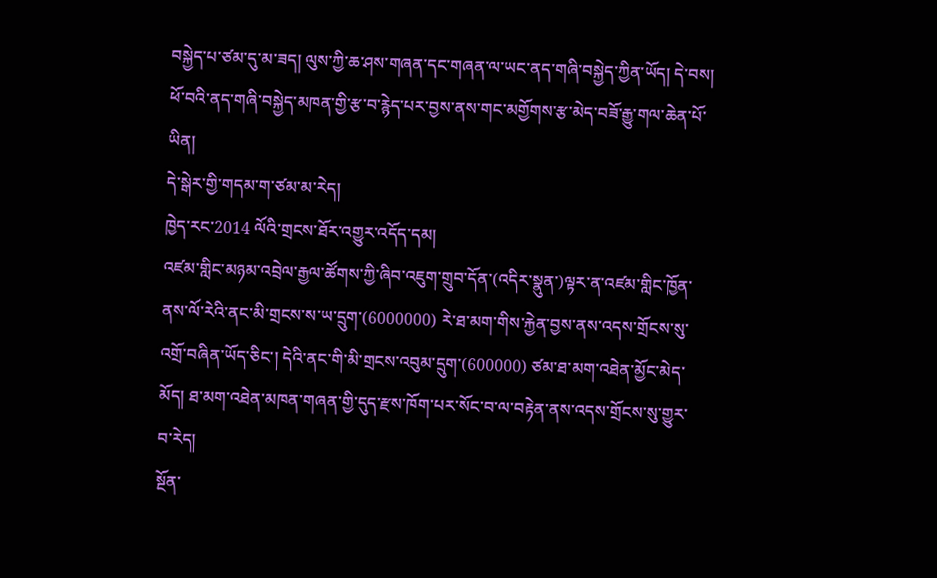བསྐྱེད་པ་ཙམ་དུ་མ་ཟད། ལུས་ཀྱི་ཆ་ཤས་གཞན་དང་གཞན་ལ་ཡང་ནད་གཞི་བསྐྱེད་ཀྱིན་ཡོད། དེ་བས། ཕོ་བའི་ནད་གཞི་བསྐྱེད་མཁན་གྱི་རྩ་བ་རྙེད་པར་བྱས་ནས་གང་མགྱོགས་རྩ་མེད་བཟོ་རྒྱུ་གལ་ཆེན་པོ་ཡིན།
དེ་སྒེར་གྱི་གདམ་ག་ཙམ་མ་རེད།
ཁྱེད་རང་2014 ལོའི་གྲངས་ཐོར་འགྱུར་འདོད་དམ།
འཛམ་གླིང་མཉམ་འབྲེལ་རྒྱལ་ཚོགས་ཀྱི་ཞིབ་འཇུག་གྲུབ་དོན་(འདིར་སྣུན་)ལྟར་ན་འཛམ་གླིང་ཁྱོན་ནས་ལོ་རེའི་ནང་མི་གྲངས་ས་ཡ་དྲུག་(6000000) རེ་ཐ་མག་གིས་རྐྱེན་བྱས་ནས་འདས་གྲོངས་སུ་འགྲོ་བཞིན་ཡོད་ཅིང་། དེའི་ནང་གི་མི་གྲངས་འབུམ་དྲུག་(600000) ཙམ་ཐ་མག་འཐེན་མྱོང་མེད་མོད། ཐ་མག་འཐེན་མཁན་གཞན་གྱི་དུད་རྫས་ཁོག་པར་སོང་བ་ལ་བརྟེན་ནས་འདས་གྲོངས་སུ་གྱུར་བ་རེད།
སྔོན་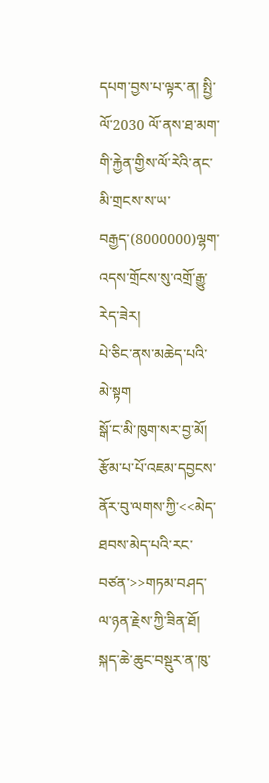དཔག་བྱས་པ་ལྟར་ན། སྤྱི་ལོ་2030 ལོ་ནས་ཐ་མག་གི་རྐྱེན་གྱིས་ལོ་རེའི་ནང་མི་གྲངས་ས་ཡ་བརྒྱད་(8000000)ལྷག་འདས་གྲོངས་སུ་འགྲོ་རྒྱུ་རེད་ཟེར།
པེ་ཅིང་ནས་མཆེད་པའི་མེ་སྟག
སྒོ་ང་མི་ཁུག་སར་བྱ་མོ།
རྩོམ་པ་པོ་འཇམ་དབྱངས་ནོར་བུ་ལགས་ཀྱི་<<མེད་ཐབས་མེད་པའི་རང་བཙན་>>གཏམ་བཤད་ལ་ཉན་རྗེས་ཀྱི་ཟིན་ཐོ།
སྐད་ཆེ་ཆུང་བསྡུར་ན་ཁུ་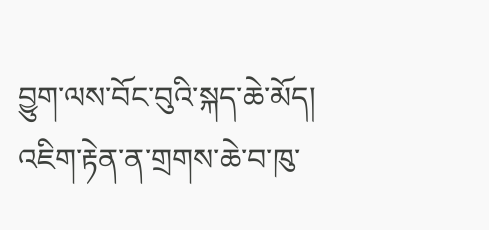བྱུག་ལས་བོང་བུའི་སྐད་ཆེ་མོད། འཇིག་རྟེན་ན་གྲགས་ཆེ་བ་ཁུ་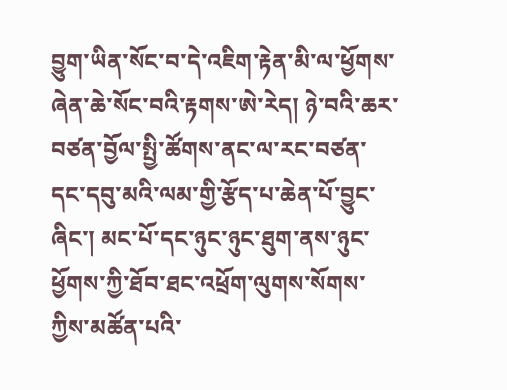བྱུག་ཡིན་སོང་བ་དེ་འཇིག་རྟེན་མི་ལ་ཕྱོགས་ཞེན་ཆེ་སོང་བའི་རྟགས་ཨེ་རེད། ཉེ་བའི་ཆར་བཙན་བྱོལ་སྤྱི་ཚོགས་ནང་ལ་རང་བཙན་དང་དབུ་མའི་ལམ་གྱི་རྩོད་པ་ཆེན་པོ་བྱུང་ཞིང་། མང་པོ་དང་ཉུང་ཉུང་ཐུག་ནས་ཉུང་ཕྱོགས་ཀྱི་ཐོབ་ཐང་འཕྲོག་ལུགས་སོགས་ཀྱིས་མཚོན་པའི་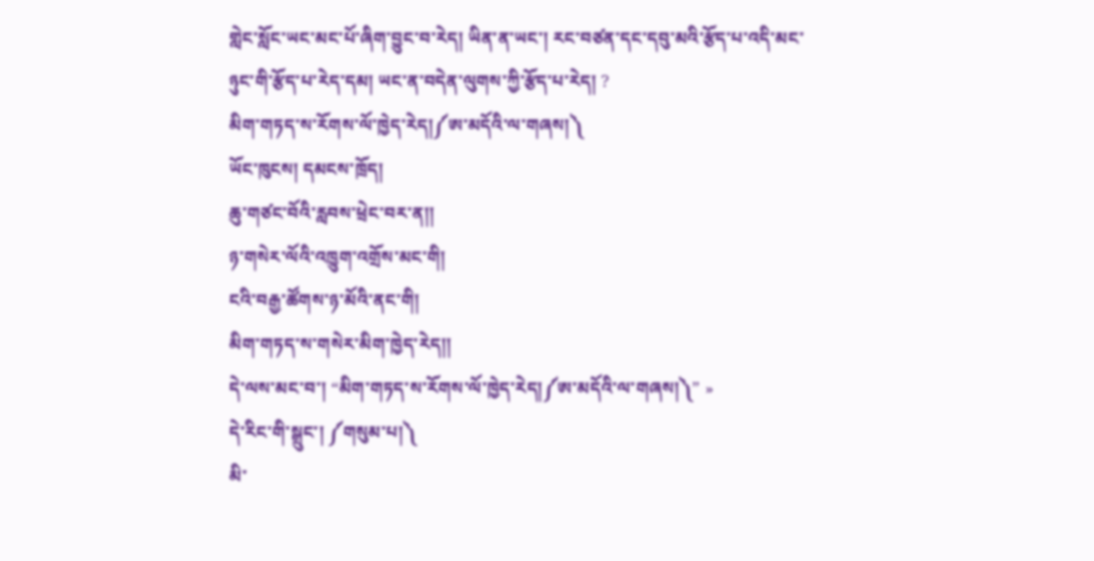གླེང་སློང་ཡང་མང་པོ་ཞིག་བྱུང་བ་རེད། ཡིན་ན་ཡང་། རང་བཙན་དང་དབུ་མའི་རྩོད་པ་འདི་མང་ཉུང་གི་རྩོད་པ་རེད་དམ། ཡང་ན་བདེན་ལུགས་ཀྱི་རྩོད་པ་རེད། ?
མིག་གཏད་ས་རོགས་ལོ་ཁྱེད་རེད།༼ཨ་མདོའི་ལ་གཞས།༽
ཡོང་ཁུངས། དམངས་ཁྲོད།
ཆུ་གཙང་བོའི་རླབས་ཕྲེང་བར་ན།།
ཉ་གསེར་ལོའི་འཁྱུག་འགྲོས་མང་གི།
ངའི་བརྒྱ་ཚོགས་ཉ་མོའི་ནང་གི།
མིག་གཏད་ས་གསེར་མིག་ཁྱེད་རེད།།
དེ་ལས་མང་བ་། “མིག་གཏད་ས་རོགས་ལོ་ཁྱེད་རེད།༼ཨ་མདོའི་ལ་གཞས།༽” »
དེ་རིང་གི་སྒྲུང་། ༼གསུམ་པ།༽
མི་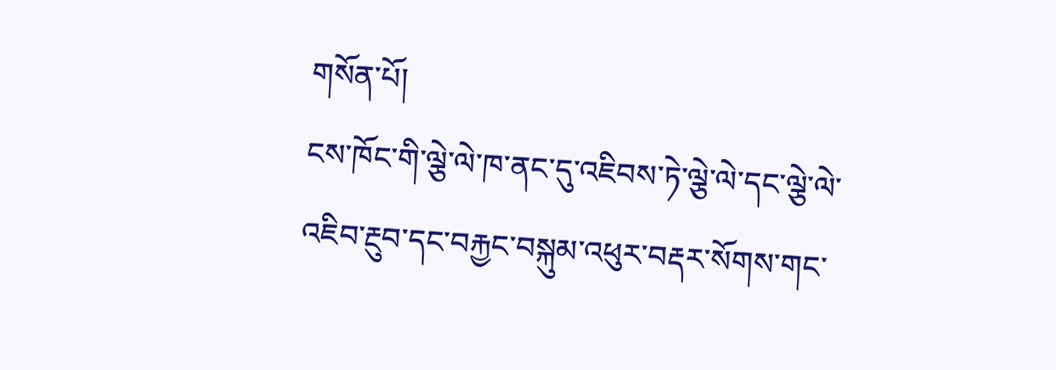གསོན་པོ།
ངས་ཁོང་གི་ལྕེ་ལེ་ཁ་ནང་དུ་འཇིབས་ཏེ་ལྕེ་ལེ་དང་ལྕེ་ལེ་འཇིབ་རྔུབ་དང་བརྐྱང་བསྐུམ་འཕུར་བརྡར་སོགས་གང་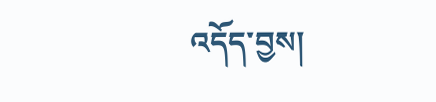འདོད་བྱས།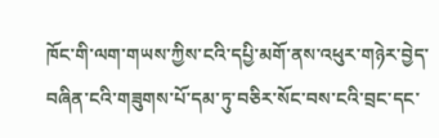ཁོང་གི་ལག་གཡས་ཀྱིས་ངའི་དཔྱི་མགོ་ནས་འཕུར་གཉེར་བྱེད་བཞིན་ངའི་གཟུགས་པོ་དམ་ཏུ་བཅིར་སོང་བས་ངའི་བྲང་དང་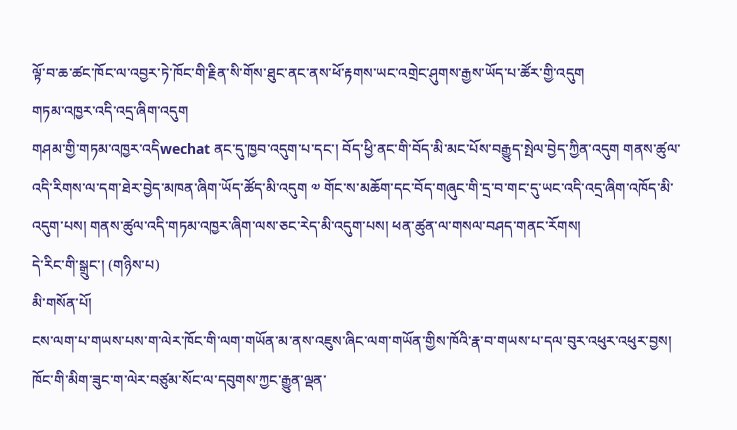ལྟོ་བ་ཆ་ཚང་ཁོང་ལ་འབྱར་ཏེ་ཁོང་གི་རྗིན་སི་གོས་ཐུང་ནང་ནས་ཕོ་རྟགས་ཡང་འགྲེང་ཤུགས་རྒྱས་ཡོད་པ་ཚོར་གྱི་འདུག
གཏམ་འཁྱར་འདི་འདྲ་ཞིག་འདུག
གཤམ་གྱི་གཏམ་འཁྱར་འདིwechat ནང་དུ་ཁྱབ་འདུག་པ་དང་། བོད་ཕྱི་ནང་གི་བོད་མི་མང་པོས་བརྒྱུད་སྤེལ་བྱེད་ཀྱིན་འདུག གནས་ཚུལ་འདི་རིགས་ལ་དག་ཐེར་བྱེད་མཁན་ཞིག་ཡོད་ཚོད་མི་འདུག ༧ གོང་ས་མཆོག་དང་བོད་གཞུང་གི་དྲ་བ་གང་དུ་ཡང་འདི་འདྲ་ཞིག་འཁོད་མི་འདུག་པས། གནས་ཚུལ་འདི་གཏམ་འཁྱར་ཞིག་ལས་ཅང་རེད་མི་འདུག་པས། ཕན་ཚུན་ལ་གསལ་བཤད་གནང་རོགས།
དེ་རིང་གི་སྒྲུང་། (གཉིས་པ)
མི་གསོན་པོ།
ངས་ལག་པ་གཡས་པས་ག་ལེར་ཁོང་གི་ལག་གཡོན་མ་ནས་འཇུས་ཞིང་ལག་གཡོན་གྱིས་ཁོའི་རྣ་བ་གཡས་པ་དལ་བུར་འཕུར་འཕུར་བྱས། ཁོང་གི་མིག་ཟུང་ག་ལེར་བཙུམ་སོང་ལ་དབུགས་ཀྱང་རྒྱུན་ལྡན་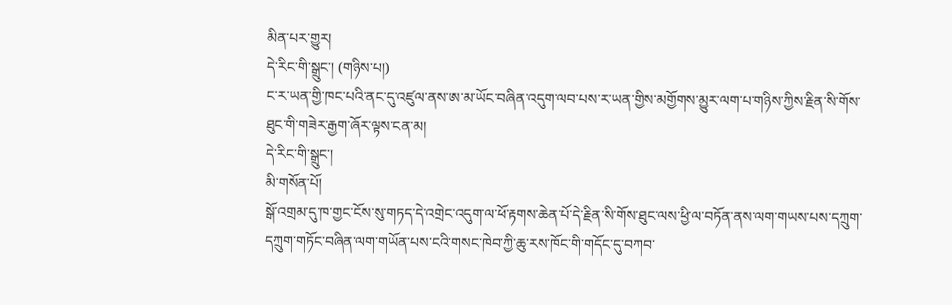མིན་པར་གྱུར།
དེ་རིང་གི་སྒྲུང་། (གཉིས་པ།)
ང་ར་ཡན་གྱི་ཁང་པའི་ནང་དུ་འཛུལ་ནས་ཨ་མ་ཡོང་བཞིན་འདུག་ལབ་པས་ར་ཡན་གྱིས་མགྱོགས་མྱུར་ལག་པ་གཉིས་ཀྱིས་རྗིན་སི་གོས་ཐུང་གི་གཟེར་རྒྱག་ཞོར་ལྟས་ངན་མ།
དེ་རིང་གི་སྒྲུང་།
མི་གསོན་པོ།
སྒོ་འགྲམ་དུ་ཁ་གྱང་ངོས་སུ་གཏད་དེ་འགྲེང་འདུག་ལ་ཕོ་རྟགས་ཆེན་པོ་དེ་རྗིན་སི་གོས་ཐུང་ལས་ཕྱི་ལ་བཏོན་ནས་ལག་གཡས་པས་དཀྲུག་དཀྲུག་གཏོང་བཞིན་ལག་གཡོན་པས་ངའི་གསང་ཁེབ་ཀྱི་ཆུ་རས་ཁོང་གི་གདོང་དུ་བཀབ་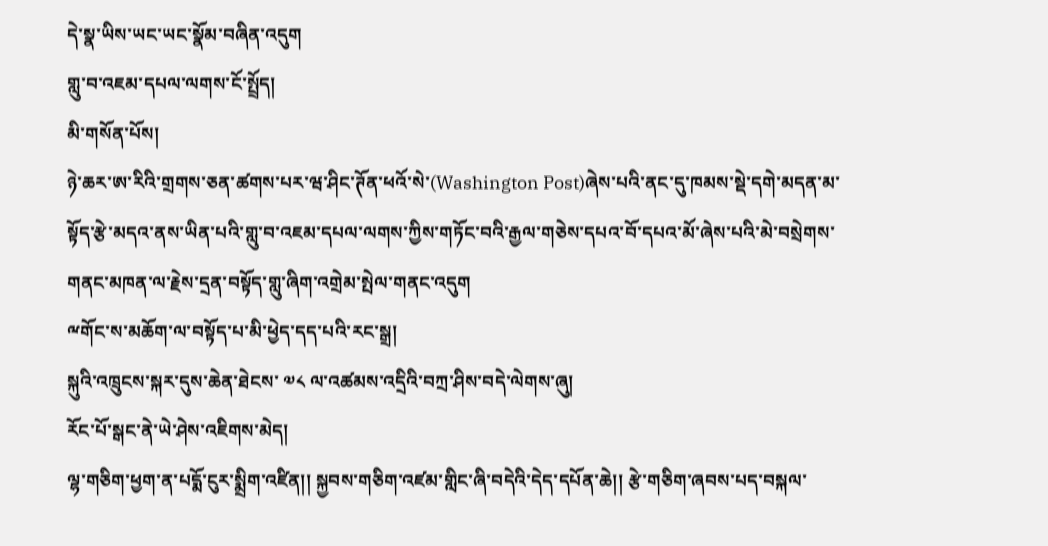དེ་སྣ་ཡིས་ཡང་ཡང་སྣོམ་བཞིན་འདུག
གླུ་བ་འཇམ་དཔལ་ལགས་ངོ་སྤྲོད།
མི་གསོན་པོས།
ཉེ་ཆར་ཨ་རིའི་གྲགས་ཅན་ཚགས་པར་ཝ་ཤིང་ཊོན་ཕའོ་སེ་(Washington Post)ཞེས་པའི་ནང་དུ་ཁམས་སྡེ་དགེ་མདན་མ་སྟོད་རྩེ་མདའ་ནས་ཡིན་པའི་གླུ་བ་འཇམ་དཔལ་ལགས་ཀྱིས་གཏོང་བའི་རྒྱལ་གཅེས་དཔའ་བོ་དཔའ་མོ་ཞེས་པའི་མེ་བསྲེགས་གནང་མཁན་ལ་རྗེས་དྲན་བསྟོད་གླུ་ཞིག་འགྲེམ་སྤེལ་གནང་འདུག
ྋགོང་ས་མཆོག་ལ་བསྟོད་པ་མི་ཕྱེད་དད་པའི་རང་སྒྲ།
སྐུའི་འཁྲུངས་སྐར་དུས་ཆེན་ཐེངས་ ༧༨ ལ་འཚམས་འདྲིའི་བཀྲ་ཤིས་བདེ་ལེགས་ཞུ།
རོང་པོ་སྒང་ནེ་ཡེ་ཤེས་འཇིགས་མེད།
ལྷ་གཅིག་ཕྱག་ན་པདྨོ་ངུར་སྨྲིག་འཛིན།། སྐྱབས་གཅིག་འཛམ་གླིང་ཞི་བདེའི་དེད་དཔོན་ཆེ།། རྩེ་གཅིག་ཞབས་པད་བསྐལ་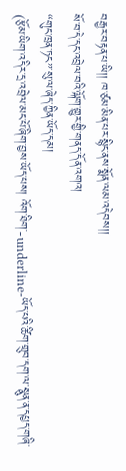བརྒྱར་བརྟན་པ་ཡི།། ཁ་ཙམ་མིན་པར་སྙིང་ནས་སྨོན་ལམ་འདེབས།།
སོ་བ་དེ་དང་འབྲེལ་བའི་ལྐོག་གྱུར་གྱི་གནད་དོན་འགའ།
“གུང་ཁྲན་ཏང”་སུ་ལ་ཞེད་ཀྱིན་ཡོད་དམ།
(རྩོམ་ཡིག་འདིར་དྲ་འབྲེལ་མང་པོ་ཞིག་བྱས་ཡོད་པས། འོག་ཐིག་-underline-ཡོད་པའི་ཚིག་གྲུབ་དག་ལ་སྣུན་ན་དཔྱད་གཞི་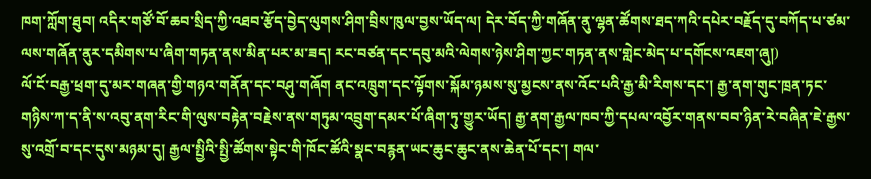ཁག་ཀློག་ཐུབ། འདིར་གཙོ་བོ་ཆབ་སྲིད་ཀྱི་འཐབ་རྩོད་བྱེད་ལུགས་ཤིག་བྲིས་ཁུལ་བྱས་ཡོད་ལ། དེར་བོད་ཀྱི་གཞོན་ནུ་ལྷན་ཚོགས་ཐད་ཀའི་དཔེར་བརྗོད་དུ་བཀོད་པ་ཙམ་ལས་གཞོན་ནུར་དམིགས་པ་ཞིག་གཏན་ནས་མིན་པར་མ་ཟད། རང་བཙན་དང་དབུ་མའི་ལེགས་ཉེས་ཤིག་ཀྱང་གཏན་ནས་གླེང་མེད་པ་དགོངས་འཇག་ཞུ།)
ལོ་ངོ་བརྒྱ་ཕྲག་དུ་མར་གཞན་གྱི་གཉའ་གནོན་དང་བཤུ་གཞོག ནང་འཁྲུག་དང་ལྟོགས་སྐོམ་ཉམས་སུ་མྱངས་ནས་འོང་པའི་རྒྱ་མི་རིགས་དང་། རྒྱ་ནག་གུང་ཁྲན་ཏང་གཉིས་ཀ་ད་ནི་ས་འབུ་ནག་རིང་གི་ལུས་བརྟེན་བརྗེས་ནས་གཏུམ་འབྲུག་དམར་པོ་ཞིག་ཏུ་གྱུར་ཡོད། རྒྱ་ནག་རྒྱལ་ཁབ་ཀྱི་དཔལ་འབྱོར་གནས་བབ་ཉིན་རེ་བཞིན་ཇེ་རྒྱས་སུ་འགྲོ་བ་དང་དུས་མཉམ་དུ། རྒྱལ་སྤྱིའི་སྤྱི་ཚོགས་སྟེང་གི་ཁོང་ཚོའི་སྣང་བརྙན་ཡང་ཆུང་ཆུང་ནས་ཆེན་པོ་དང་། གལ་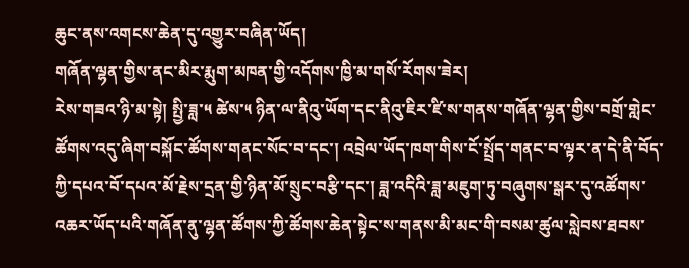ཆུང་ནས་འགངས་ཆེན་དུ་འགྱུར་བཞིན་ཡོད།
གཞོན་ལྷན་གྱིས་ནང་མིར་རྨུག་མཁན་གྱི་འདོགས་ཁྱི་མ་གསོ་རོགས་ཟེར།
རེས་གཟའ་ཉི་མ་སྟེ། སྤྱི་ཟླ་༥ ཚེས་༥ ཉིན་ལ་ནིའུ་ཡོག་དང་ནིའུ་ཇིར་ཛི་ས་གནས་གཞོན་ལྷན་གྱིས་བགྲོ་གླེང་ཚོགས་འདུ་ཞིག་བསྐོང་ཚོགས་གནང་སོང་བ་དང་། འབྲེལ་ཡོད་ཁག་གིས་ངོ་སྤྲོད་གནང་བ་ལྟར་ན་དེ་ནི་བོད་ཀྱི་དཔའ་བོ་དཔའ་མོ་རྗེས་དྲན་གྱི་ཉིན་མོ་སྲུང་བརྩི་དང་། ཟླ་འདིའི་ཟླ་མཇུག་ཏུ་བཞུགས་སྒར་དུ་འཚོགས་འཆར་ཡོད་པའི་གཞོན་ནུ་ལྷན་ཚོགས་ཀྱི་ཚོགས་ཆེན་སྟེང་ས་གནས་མི་མང་གི་བསམ་ཚུལ་སླེབས་ཐབས་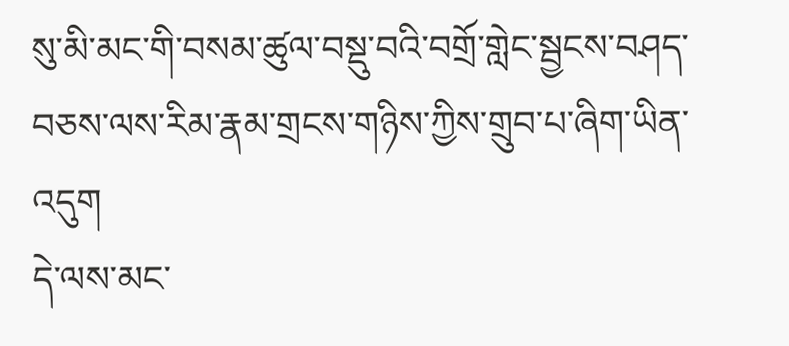སུ་མི་མང་གི་བསམ་ཚུལ་བསྡུ་བའི་བགྲོ་གླེང་སྦྱངས་བཤད་བཅས་ལས་རིམ་རྣམ་གྲངས་གཉིས་ཀྱིས་གྲུབ་པ་ཞིག་ཡིན་འདུག
དེ་ལས་མང་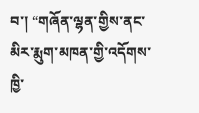བ་། “གཞོན་ལྷན་གྱིས་ནང་མིར་རྨུག་མཁན་གྱི་འདོགས་ཁྱི་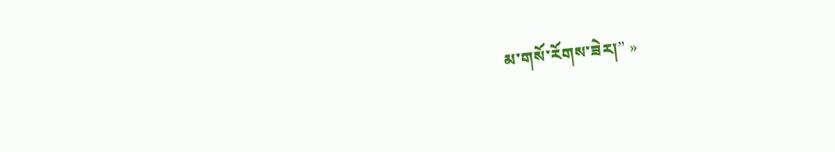མ་གསོ་རོགས་ཟེར།” »